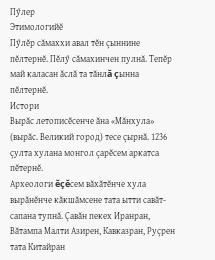Пӳлер
Этимологийӗ
Пӳлĕр сăмаххи авал тĕн çыннине пĕлтернĕ. Пĕлӳ сăмахинчен пулнă. Тепĕр май каласан ăслă та тăнлă çынна пĕлтернĕ.
Истори
Вырăс летописĕсенче ăна «Мăнхула» (вырăс. Великий город) тесе çырнă. 1236 çулта хулана монгол çарĕсем аркатса пĕтернĕ.
Археологи ĕçĕсем вăхăтĕнче хула вырăнĕнче кăкшăмсене тата ытти савăт-сапана тупнă. Çавăн пекех Иранран, Вăтампа Малти Азирен, Кавказран, Руçрен тата Китайран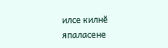илсе килнĕ япаласене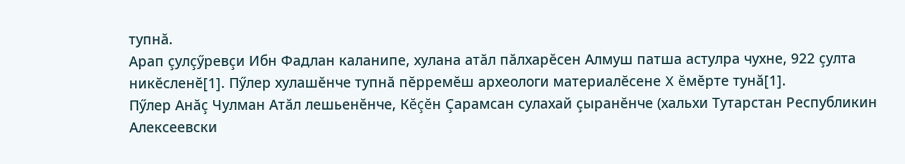тупнă.
Арап çулçӳревçи Ибн Фадлан каланипе, хулана атăл пăлхарĕсен Алмуш патша астулра чухне, 922 çулта никĕсленĕ[1]. Пӳлер хулашĕнче тупнă пĕрремĕш археологи материалĕсене X ĕмĕрте тунă[1].
Пӳлер Анăç Чулман Атăл лешьенĕнче, Кĕçĕн Çарамсан сулахай çыранĕнче (хальхи Тутарстан Республикин Алексеевски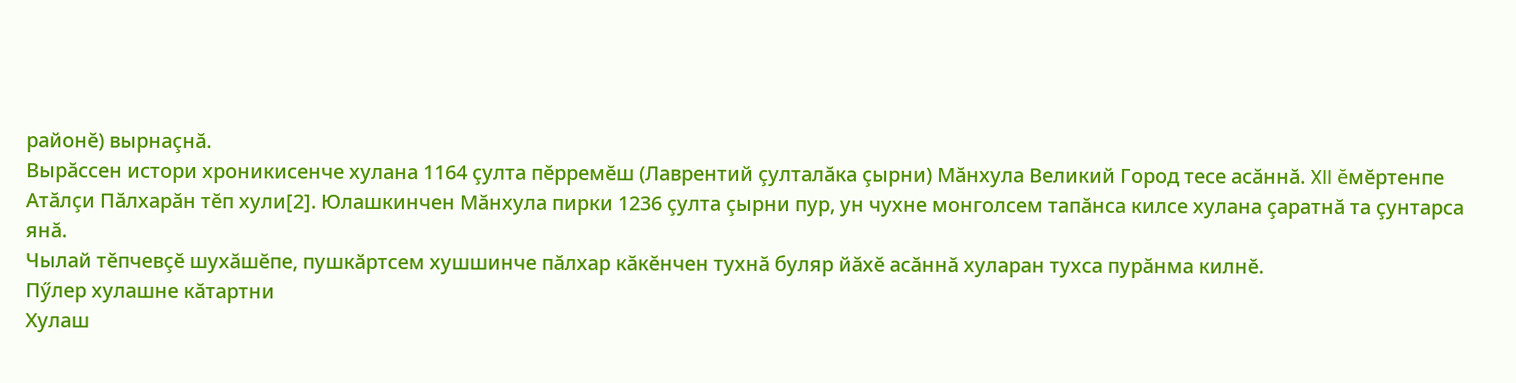районĕ) вырнаçнă.
Вырăссен истори хроникисенче хулана 1164 çулта пĕрремĕш (Лаврентий çулталăка çырни) Мăнхула Великий Город тесе асăннă. XII ĕмĕртенпе Атăлçи Пăлхарăн тĕп хули[2]. Юлашкинчен Мăнхула пирки 1236 çулта çырни пур, ун чухне монголсем тапăнса килсе хулана çаратнă та çунтарса янă.
Чылай тĕпчевçĕ шухăшĕпе, пушкӑртсем хушшинче пăлхар кăкĕнчен тухнă буляр йăхĕ асăннă хуларан тухса пурăнма килнĕ.
Пӳлер хулашне кăтартни
Хулаш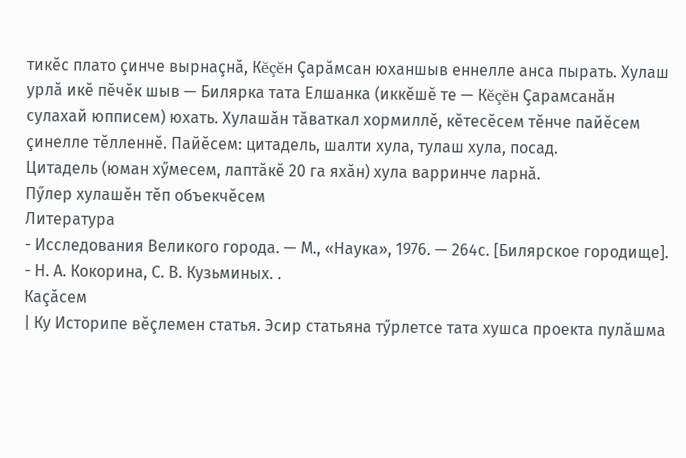тикĕс плато çинче вырнаçнă, Кĕçĕн Çарăмсан юханшыв еннелле анса пырать. Хулаш урлă икĕ пĕчĕк шыв — Билярка тата Елшанка (иккĕшĕ те — Кĕçĕн Çарамсанăн сулахай юпписем) юхать. Хулашăн тăваткал хормиллĕ, кĕтесĕсем тĕнче пайĕсем çинелле тĕлленнĕ. Пайĕсем: цитадель, шалти хула, тулаш хула, посад.
Цитадель (юман хӳмесем, лаптăкĕ 20 га яхăн) хула варринче ларнă.
Пӳлер хулашĕн тĕп объекчĕсем
Литература
- Исследования Великого города. — М., «Наука», 1976. — 264с. [Билярское городище].
- Н. А. Кокорина, С. В. Кузьминых. .
Каçăсем
| Ку Историпе вĕçлемен статья. Эсир статьяна тӳрлетсе тата хушса проекта пулăшма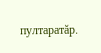пултаратăр.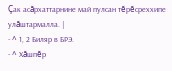Çак асăрхаттарнине май пулсан тĕрĕсреххипе улăштармалла. |
- ^ 1, 2 Биляр в БРЭ.
- ^ Хăшпĕр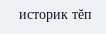историк тĕп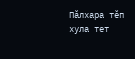Пăлхара тĕп хула тет